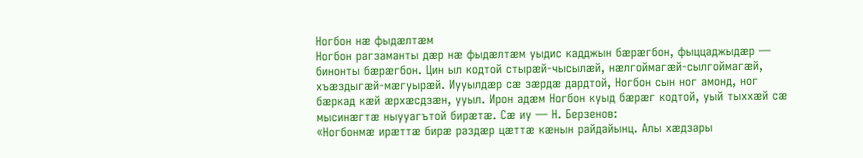Ногбон нæ фыдæлтæм
Ногбон рагзаманты дæр нæ фыдæлтæм уыдис кадджын бæрæгбон, фыццаджыдæр — бинонты бæрæгбон. Цин ыл кодтой стырæй-чысылæй, нæлгоймагæй-сылгоймагæй, хъæздыгæй-мæгуырæй. Иууылдæр сæ зæрдæ дардтой, Ногбон сын ног амонд, ног бæркад кæй æрхæсдзæн, ууыл. Ирон адæм Ногбон куыд бæрæг кодтой, уый тыххæй сæ мысинæгтæ ныууагътой бирæтæ. Сæ иу — Н. Берзенов:
«Ногбонмæ ирæттæ бирæ раздæр цæттæ кæнын райдайынц. Алы хæдзары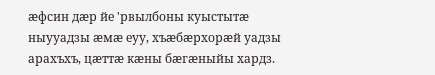æфсин дæр йе 'рвылбоны куыстытæ ныууадзы æмæ еуу, хъæбæрхорæй уадзы арахъхъ, цæттæ кæны бæгæныйы хардз.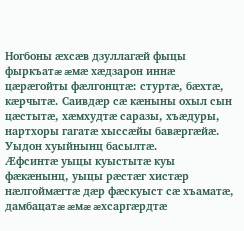Ногбоны æхсæв дзуллагæй фыцы фыркъатæ æмæ хæдзарон иннæ цæрæгойты фæлгонцтæ: стуртæ, бæхтæ, кæрчытæ. Саивдæр сæ кæныны охыл сын цæстытæ, хæмхудтæ саразы, хъæдуры, нартхоры гагатæ хыссæйы бавæргæйæ. Уыдон хуыйнынц басылтæ.
Æфсинтæ уыцы куыстытæ куы фæкæнынц, уыцы рæстæг хистæр нæлгоймæгтæ дæр фæскуыст сæ хъаматæ, дамбацатæ æмæ æхсаргæрдтæ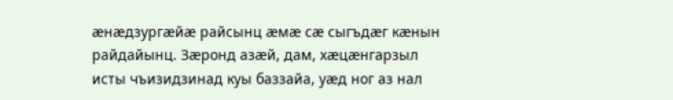æнæдзургæйæ райсынц æмæ сæ сыгъдæг кæнын райдайынц. Зæронд азæй, дам, хæцæнгарзыл исты чъизидзинад куы баззайа, уæд ног аз нал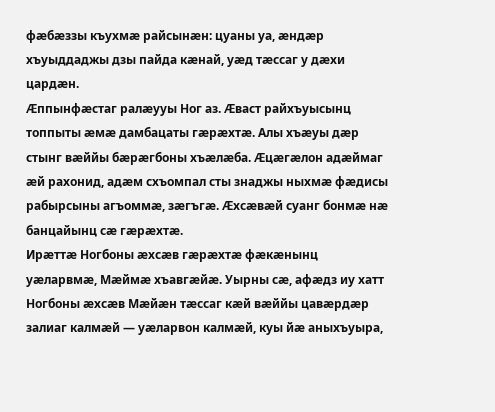фæбæззы къухмæ райсынæн: цуаны уа, æндæр хъуыддаджы дзы пайда кæнай, уæд тæссаг у дæхи цардæн.
Æппынфæстаг ралæууы Ног аз. Æваст райхъуысынц топпыты æмæ дамбацаты гæрæхтæ. Алы хъæуы дæр стынг вæййы бæрæгбоны хъæлæба. Æцæгæлон адæймаг æй рахонид, адæм схъомпал сты знаджы ныхмæ фæдисы рабырсыны агъоммæ, зæгъгæ. Æхсæвæй суанг бонмæ нæ банцайынц сæ гæрæхтæ.
Ирæттæ Ногбоны æхсæв гæрæхтæ фæкæнынц уæларвмæ, Мæймæ хъавгæйæ. Уырны сæ, афæдз иу хатт Ногбоны æхсæв Мæйæн тæссаг кæй вæййы цавæрдæр залиаг калмæй — уæларвон калмæй, куы йæ аныхъуыра,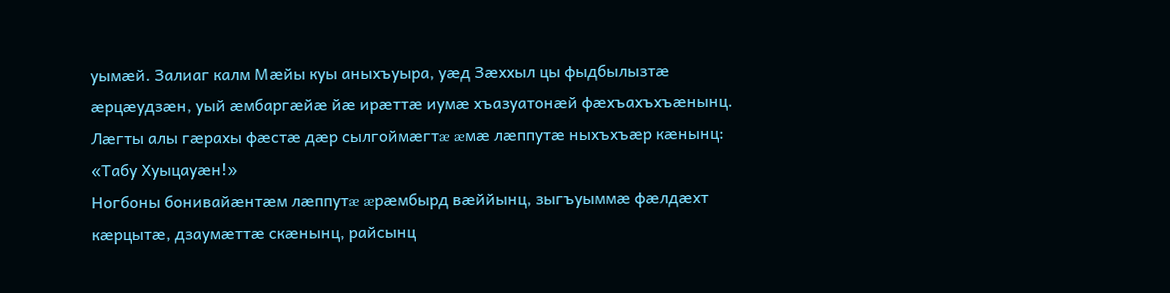уымæй. Залиаг калм Мæйы куы аныхъуыра, уæд Зæххыл цы фыдбылызтæ æрцæудзæн, уый æмбаргæйæ йæ ирæттæ иумæ хъазуатонæй фæхъахъхъæнынц. Лæгты алы гæрахы фæстæ дæр сылгоймæгтæ æмæ лæппутæ ныхъхъæр кæнынц: «Табу Хуыцауæн!»
Ногбоны бонивайæнтæм лæппутæ æрæмбырд вæййынц, зыгъуыммæ фæлдæхт кæрцытæ, дзаумæттæ скæнынц, райсынц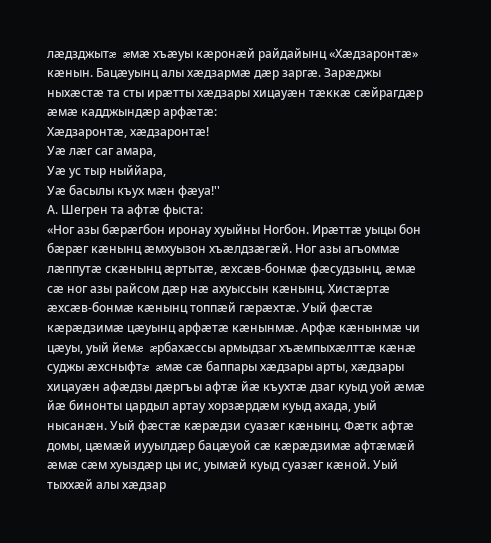лæдзджытæ æмæ хъæуы кæронæй райдайынц «Хæдзаронтæ» кæнын. Бацæуынц алы хæдзармæ дæр заргæ. Зарæджы ныхæстæ та сты ирæтты хæдзары хицауæн тæккæ сæйрагдæр æмæ кадджындæр арфæтæ:
Хæдзаронтæ, хæдзаронтæ!
Уæ лæг саг амара,
Уæ ус тыр ныййара,
Уæ басылы къух мæн фæуа!''
А. Шегрен та афтæ фыста:
«Ног азы бæрæгбон иронау хуыйны Ногбон. Ирæттæ уыцы бон бæрæг кæнынц æмхуызон хъæлдзæгæй. Ног азы агъоммæ лæппутæ скæнынц æртытæ, æхсæв-бонмæ фæсудзынц, æмæ сæ ног азы райсом дæр нæ ахуыссын кæнынц. Хистæртæ æхсæв-бонмæ кæнынц топпæй гæрæхтæ. Уый фæстæ кæрæдзимæ цæуынц арфæтæ кæнынмæ. Арфæ кæнынмæ чи цæуы, уый йемæ æрбахæссы армыдзаг хъæмпыхæлттæ кæнæ суджы æхсныфтæ æмæ сæ баппары хæдзары арты, хæдзары хицауæн афæдзы дæргъы афтæ йæ къухтæ дзаг куыд уой æмæ йæ бинонты цардыл артау хорзæрдæм куыд ахада, уый нысанæн. Уый фæстæ кæрæдзи суазæг кæнынц. Фæтк афтæ домы, цæмæй иууылдæр бацæуой сæ кæрæдзимæ афтæмæй æмæ сæм хуыздæр цы ис, уымæй куыд суазæг кæной. Уый тыххæй алы хæдзар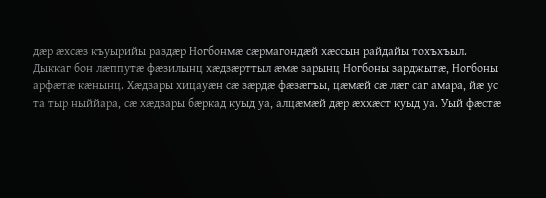дæр æхсæз къуырийы раздæр Ногбонмæ сæрмагондæй хæссын райдайы тохъхъыл.
Дыккаг бон лæппутæ фæзилынц хæдзæрттыл æмæ зарынц Ногбоны зарджытæ, Ногбоны арфæтæ кæнынц. Хæдзары хицауæн сæ зæрдæ фæзæгъы, цæмæй сæ лæг саг амара, йæ ус та тыр ныййара, сæ хæдзары бæркад куыд уа, алцæмæй дæр æххæст куыд уа. Уый фæстæ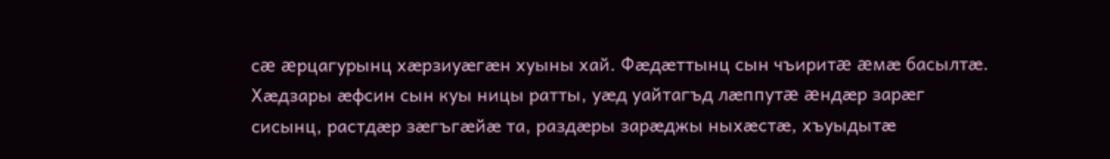сæ æрцагурынц хæрзиуæгæн хуыны хай. Фæдæттынц сын чъиритæ æмæ басылтæ. Хæдзары æфсин сын куы ницы ратты, уæд уайтагъд лæппутæ æндæр зарæг сисынц, растдæр зæгъгæйæ та, раздæры зарæджы ныхæстæ, хъуыдытæ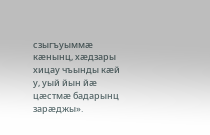сзыгъуыммæ кæнынц, хæдзары хицау чъынды кæй у, уый йын йæ цæстмæ бадарынц зарæджы».